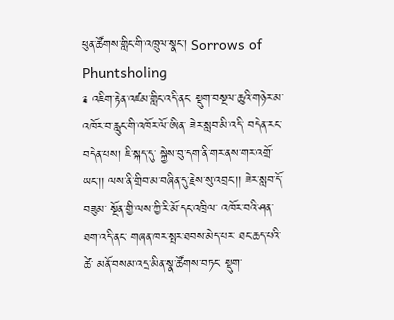ཕུན་ཚོགས་གླིང་གི་འཁྲུལ་སྣང་། Sorrows of Phuntsholing
༉ འཇིག་རྟེན་འཛམ་གླིང་འདི་ནང་ སྡུག་བསྔལ་ཆུའི་གཉེར་མ་ འཁོར་བ་རླུང་གི་འཁོར་ལོ་ཨིན་ ཟེར་སླབ་མི་འདི་ བདེན་རང་བདེན་པས། ཇི་སྐད་དུ་ སྐྱེས་བུ་དག་ནི་གར་ནས་གར་འགྲོ་ཡང་།། ལས་ནི་གྲིབ་མ་བཞིན་དུ་རྗེས་སུ་འབྲང་།། ཟེར་སླབ་དོ་བཟུམ་ སྔོན་གྱི་ལས་ཀྱི་རི་མོ་དང་འཁྲིལ་ འཁོར་བའི་ཤན་ཐག་འདི་ནང་ གཞན་ཁར་སྤར་ཐབས་མེད་པར་ ཐང་ཆད་པའི་ཚེ་ མནོ་བསམ་འདྲ་མིན་སྣ་ཚོགས་བཏང་ སྡུག་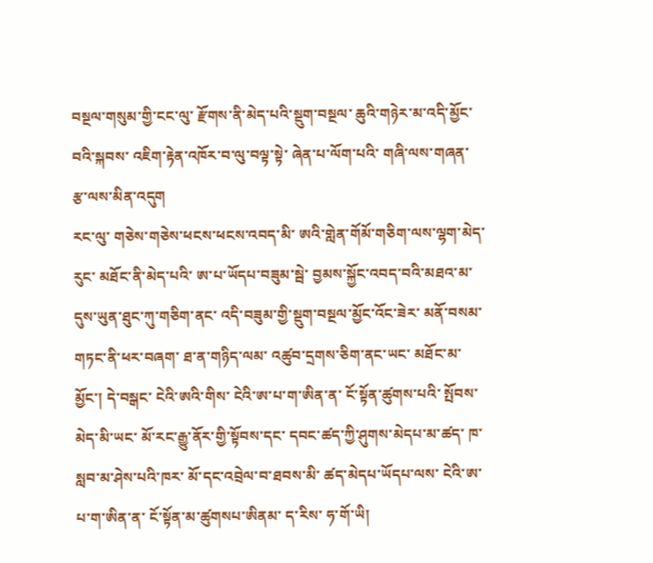བསྔལ་གསུམ་གྱི་ངང་ལུ་ རྫོགས་ནི་མེད་པའི་སྡུག་བསྔལ་ ཆུའི་གཉེར་མ་འདི་མྱོང་བའི་སྐབས་ འཇིག་རྟེན་འཁོར་བ་ལུ་བལྟ་སྟེ་ ཞེན་པ་ལོག་པའི་ གཞི་ལས་གཞན་ རྩ་ལས་མིན་འདུག
རང་ལུ་ གཅེས་གཅེས་ཕངས་ཕངས་འབད་མི་ ཨའི་གླེན་གོམོ་གཅིག་ལས་ལྷག་མེད་རུང་ མཐོང་ནི་མེད་པའི་ ཨ་པ་ཡོདཔ་བཟུམ་སྦེ་ བྱམས་སྐྱོང་འབད་བའི་མཐའ་མ་ དུས་ཡུན་ཐུང་ཀུ་གཅིག་ནང་ འདི་བཟུམ་གྱི་སྡུག་བསྔལ་མྱོང་འོང་ཟེར་ མནོ་བསམ་གཏང་ནི་ཕར་བཞག་ ཐ་ན་གཉིད་ལམ་ འཚུབ་དྲགས་ཅིག་ནང་ཡང་ མཐོང་མ་མྱོང་། དེ་བསྒང་ ངེའི་ཨའི་གིས་ ངེའི་ཨ་པ་ག་ཨིན་ན་ ངོ་སྟོན་ཚུགས་པའི་ སྤོབས་མེད་མི་ཡང་ མོ་རང་རྒྱུ་ནོར་གྱི་སྟོབས་དང་ དབང་ཚད་ཀྱི་ཤུགས་མེདཔ་མ་ཚད་ ཁ་སླབ་མ་ཤེས་པའི་ཁར་ མོ་དང་འབྲེལ་བ་ཐབས་མི་ ཚད་མེདཔ་ཡོདཔ་ལས་ ངེའི་ཨ་པ་ག་ཨིན་ན་ ངོ་སྟོན་མ་ཚུགསཔ་ཨིནམ་ ད་རིས་ ཧ་གོ་ཡི།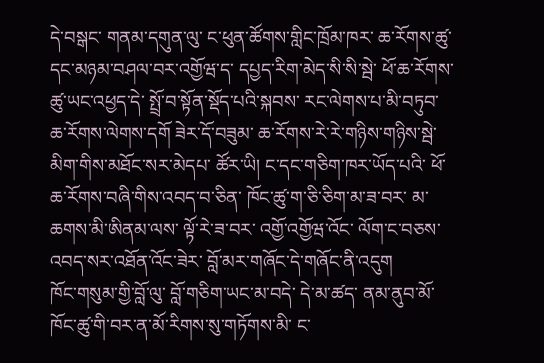དེ་བསྒང་ གནམ་དགུན་ལུ་ ང་ཕུན་ཚོགས་གླིང་ཁྲོམ་ཁར་ ཆ་རོགས་ཚུ་དང་མཉམ་བཤལ་བར་འགྱོཝ་ད་ དཔྱད་རིག་མེད་སི་སི་སྦེ་ ཕོ་ཆ་རོགས་ཚུ་ཡང་འཕྱད་དེ་ སྤྲོ་བ་སྟོན་སྡོད་པའི་སྐབས་ རང་ལེགས་པ་མི་བཏུབ་ཆ་རོགས་ལེགས་དགོ ཟེར་དོ་བཟུམ་ ཆ་རོགས་རེ་རེ་གཉིས་གཉིས་སྦེ་ མིག་གིས་མཐོང་སར་མེདཔ་ ཚོར་ཡི། ང་དང་གཅིག་ཁར་ཡོད་པའི་ ཕོ་ཆ་རོགས་བཞི་གིས་འབད་བ་ཅིན་ ཁོང་ཚུ་ག་ཅི་ཅིག་མ་ཟ་བར་ མ་ཆགས་མི་ཨིནམ་ལས་ ལྟོ་རེ་ཟ་བར་ འགྱོ་འགྱོཝ་འོང་ ལོག་ང་བཅས་འབད་སར་འཐོན་འོང་ཟེར་ བློ་མར་གཞོང་དེ་གཞོང་ནི་འདུག
ཁོང་གསུམ་གྱི་བློ་ལུ་ བློ་གཅིག་ཡང་མ་བདེ་ དེ་མ་ཚད་ ནམ་ནུབ་མོ་ ཁོང་ཚུ་གི་བར་ན་མོ་རིགས་སུ་གཏོགས་མི་ ང་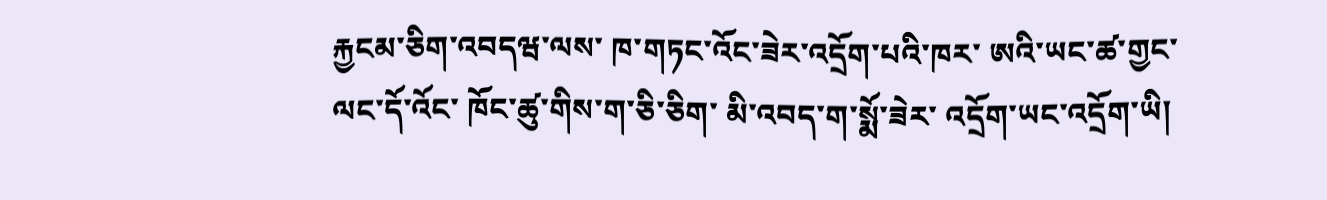རྐྱངམ་ཅིག་འབདཝ་ལས་ ཁ་གཏང་འོང་ཟེར་འདྲོག་པའི་ཁར་ ཨའི་ཡང་ཚ་གྱང་ལང་དོ་འོང་ ཁོང་ཚུ་གིས་ག་ཅི་ཅིག་ མི་འབད་ག་སྨོ་ཟེར་ འདྲོག་ཡང་འདྲོག་ཡི།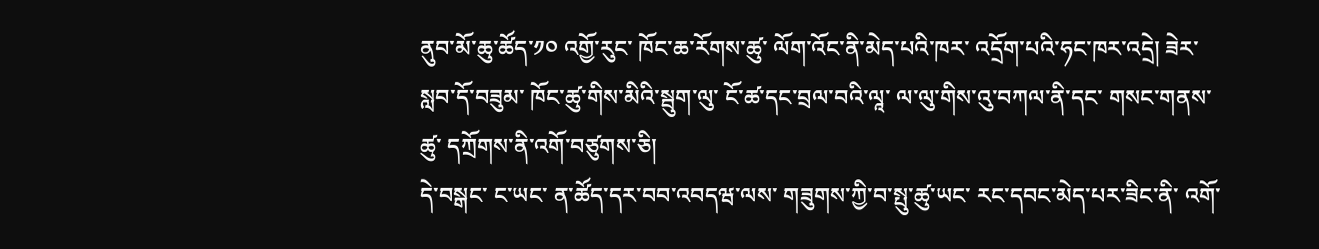ནུབ་མོ་ཆུ་ཚོད་༡༠ འགྱོ་རུང་ ཁོང་ཆ་རོགས་ཚུ་ ལོག་འོང་ནི་མེད་པའི་ཁར་ འདྲོག་པའི་ཧང་ཁར་འདྲེ། ཟེར་སླབ་དོ་བཟུམ་ ཁོང་ཚུ་གིས་མིའི་སྦུག་ལུ་ ངོ་ཚ་དང་བྲལ་བའི་ལཱ་ ལ་ལུ་གིས་འུ་བཀལ་ནི་དང་ གསང་གནས་ཚུ་ དཀྲོགས་ནི་འགོ་བཙུགས་ཅི།
དེ་བསྒང་ ང་ཡང་ ན་ཚོད་དར་བབ་འབདཝ་ལས་ གཟུགས་ཀྱི་བ་སྤུ་ཚུ་ཡང་ རང་དབང་མེད་པར་ཟིང་ནི་ འགོ་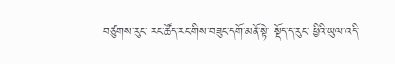བཙུགས་རུང་ རང་ཚོད་རང་གིས་བཟུང་དགོ་མནོ་སྟེ་ སྡོད་ད་རུང་ ཕྱིའི་ཡུལ་འདི་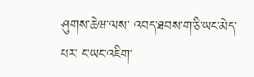ཤུགས་ཆེཝ་ལས་ འབད་ཐབས་ག་ཅི་ཡང་མེད་པར་ ང་ཡང་འཇིག་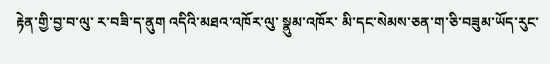རྟེན་གྱི་བྱ་བ་ལུ་ ར་བཟི་ད་ནུག འདིའི་མཐའ་འཁོར་ལུ་ སྣུམ་འཁོར་ མི་དང་སེམས་ཅན་ག་ཅི་བཟུམ་ཡོད་རུང་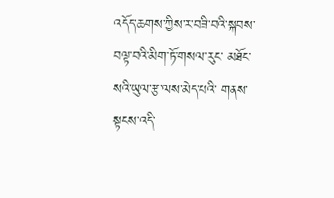འདོད་ཆགས་ཀྱིས་ར་བཟི་བའི་སྐབས་ བལྟ་བའི་མིག་ཏོ་གསལ་རུང་ མཐོང་སའི་ཡུལ་རྩ་ལས་མེད་པའི་ གནས་སྟངས་འདི་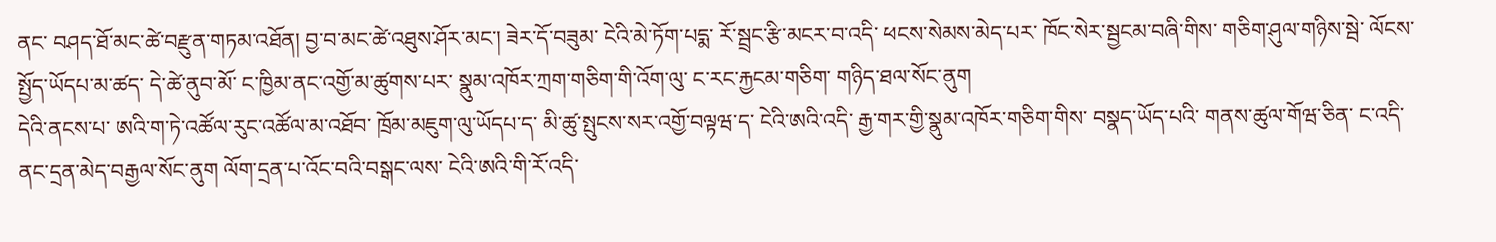ནང་ བཤད་ཐོ་མང་ཚེ་བརྫུན་གཏམ་འཐོན། བྱ་བ་མང་ཚེ་འཐུས་ཤོར་མང་། ཟེར་དོ་བཟུམ་ ངེའི་མེ་ཏོག་པདྨ་ རོ་སྦྲང་རྩི་མངར་བ་འདི་ ཕངས་སེམས་མེད་པར་ ཁོང་སེར་སྦྱངམ་བཞི་གིས་ གཅིག་ཤུལ་གཉིས་སྦེ་ ལོངས་སྤྱོད་ཡོདཔ་མ་ཚད་ དེ་ཚེ་ནུབ་མོ་ ང་ཁྱིམ་ནང་འགྱོ་མ་ཚུགས་པར་ སྣུམ་འཁོར་ཀྲག་གཅིག་གི་འོག་ལུ་ ང་རང་རྐྱངམ་གཅིག་ གཉིད་ཐལ་སོང་ནུག
དེའི་ནངས་པ་ ཨའི་ག་ཏེ་འཚོལ་རུང་འཚོལ་མ་འཐོབ་ ཁྲོམ་མཇུག་ལུ་ཡོདཔ་ད་ མི་ཚུ་སྤུངས་སར་འགྱོ་བལྟཝ་ད་ ངེའི་ཨའི་འདི་ རྒྱ་གར་གྱི་སྣུམ་འཁོར་གཅིག་གིས་ བསྣད་ཡོད་པའི་ གནས་ཚུལ་གོཝ་ཅིན་ ང་འདི་ནང་དྲན་མེད་བརྒྱལ་སོང་ནུག ལོག་དྲན་པ་འོང་བའི་བསྒང་ལས་ ངེའི་ཨའི་གི་རོ་འདི་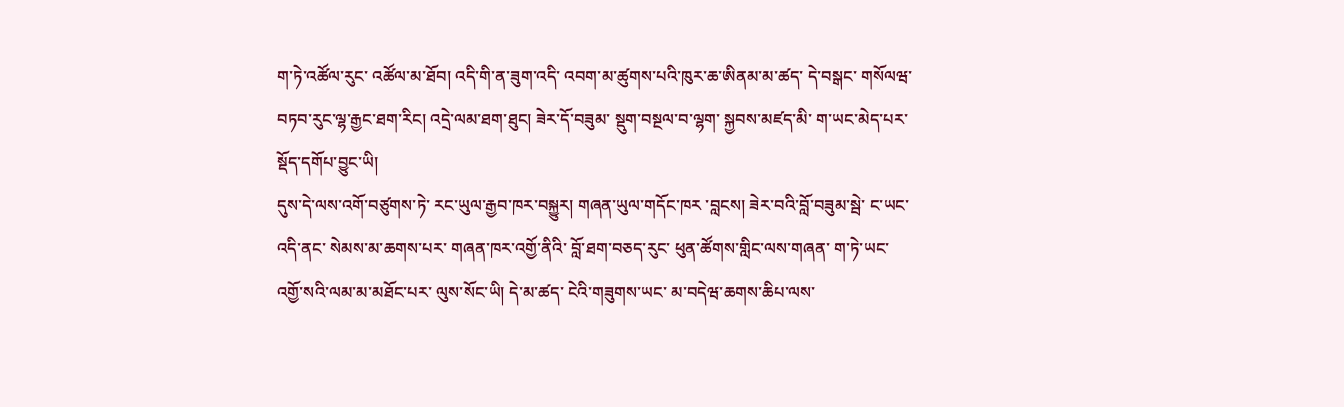ག་ཏེ་འཚོལ་རུང་ འཚོལ་མ་ཐོབ། འདི་གི་ན་ཟུག་འདི་ འབག་མ་ཚུགས་པའི་ཁུར་ཆ་ཨིནམ་མ་ཚད་ དེ་བསྒང་ གསོལཝ་བཏབ་རུང་ལྷ་རྒྱང་ཐག་རིང། འདྲེ་ལམ་ཐག་ཐུང། ཟེར་དོ་བཟུམ་ སྡུག་བསྔལ་བ་ལྷག་ སྐྱབས་མཛད་མི་ ག་ཡང་མེད་པར་ སྡོད་དགོཔ་བྱུང་ཡི།
དུས་དེ་ལས་འགོ་བཙུགས་ཏེ་ རང་ཡུལ་རྒྱབ་ཁར་བསྐྱུར། གཞན་ཡུལ་གདོང་ཁར ་བླངས། ཟེར་བའི་བློ་བཟུམ་སྦེ་ ང་ཡང་འདི་ནང་ སེམས་མ་ཆགས་པར་ གཞན་ཁར་འགྱོ་ནིའི་ བློ་ཐག་བཅད་རུང་ ཕུན་ཚོགས་གླིང་ལས་གཞན་ ག་ཏེ་ཡང་ འགྱོ་སའི་ལམ་མ་མཐོང་པར་ ལུས་སོང་ཡི། དེ་མ་ཚད་ ངེའི་གཟུགས་ཡང་ མ་བདེཝ་ཆགས་ཆིཔ་ལས་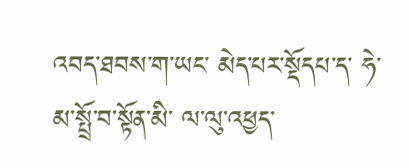འབད་ཐབས་ག་ཡང་ མེད་པར་སྡོདཔ་ད་ ཧེ་མ་སྤྲོ་བ་སྟོན་མི་ ལ་ལུ་འཕྱད་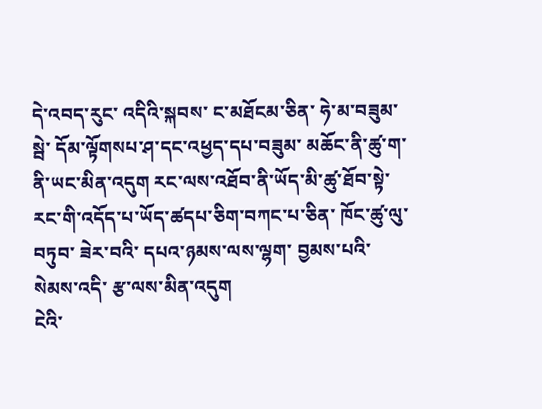དེ་འབད་རུང་ འདིའི་སྐབས་ ང་མཐོངམ་ཅིན་ ཧེ་མ་བཟུམ་སྦེ་ དོམ་ལྟོགསཔ་ཤ་དང་འཕྱད་དཔ་བཟུམ་ མཆོང་ནི་ཚུ་ག་ནི་ཡང་མིན་འདུག རང་ལས་འཐོབ་ནི་ཡོད་མི་ཚུ་ཐོབ་སྟེ་ རང་གི་འདོད་པ་ཡོད་ཚདཔ་ཅིག་བཀང་པ་ཅིན་ ཁོང་ཚུ་ལུ་བཏུབ་ ཟེར་བའི་ དཔའ་ཉམས་ལས་ལྷག་ བྱམས་པའི་སེམས་འདི་ རྩ་ལས་མིན་འདུག
ངེའི་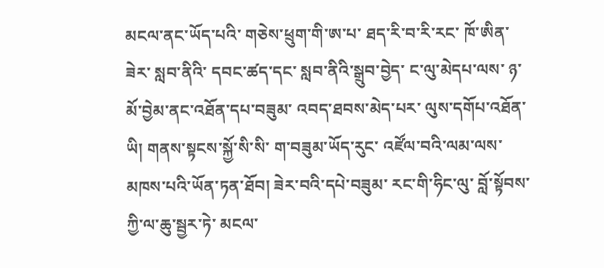མངལ་ནང་ཡོད་པའི་ གཅེས་ཕྲུག་གི་ཨ་པ་ ཐད་རི་བ་རི་རང་ ཁོ་ཨིན་ཟེར་ སླབ་ནིའི་ དབང་ཚད་དང་ སླབ་ནིའི་སྒྲུབ་བྱེད་ ང་ལུ་མེདཔ་ལས་ ཉ་མོ་བྱེམ་ནང་འཐོན་དཔ་བཟུམ་ འབད་ཐབས་མེད་པར་ ལུས་དགོཔ་འཐོན་ཡི། གནས་སྟངས་སྐྱོ་སི་སི་ ག་བཟུམ་ཡོད་རུང་ འཛོལ་བའི་ལམ་ལས་ མཁས་པའི་ཡོན་ཏན་ཐོབ། ཟེར་བའི་དཔེ་བཟུམ་ རང་གི་ཧིང་ལུ་ བློ་སྟོབས་ཀྱི་ལ་ཆུ་སྦྱར་ཏེ་ མངལ་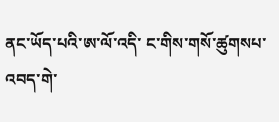ནང་ཡོད་པའི་ཨ་ལོ་འདི་ ང་གིས་གསོ་ཚུགསཔ་འབད་གེ་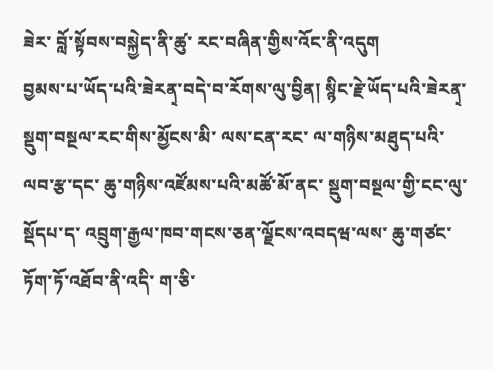ཟེར་ བློ་སྟོབས་བསྐྱེད་ནི་ཚུ་ རང་བཞིན་གྱིས་འོང་ནི་འདུག
བྱམས་པ་ཡོད་པའི་ཟེརན྄་བདེ་བ་རོགས་ལུ་བྱིན། སྙིང་རྗེ་ཡོད་པའི་ཟེརན྄་ སྡུག་བསྔལ་རང་གིས་མྱོངས་མི་ ལས་ངན་རང་ ལ་གཉིས་མཐུད་པའི་ལབ་རྩ་དང་ ཆུ་གཉིས་འཛོམས་པའི་མཚོ་མོ་ནང་ སྡུག་བསྔལ་གྱི་ངང་ལུ་སྡོདཔ་ད་ འབྲུག་རྒྱལ་ཁབ་གངས་ཅན་ལྗོངས་འབདཝ་ལས་ ཆུ་གཙང་ཏོག་ཏོ་འཐོབ་ནི་འདི་ ག་ཅི་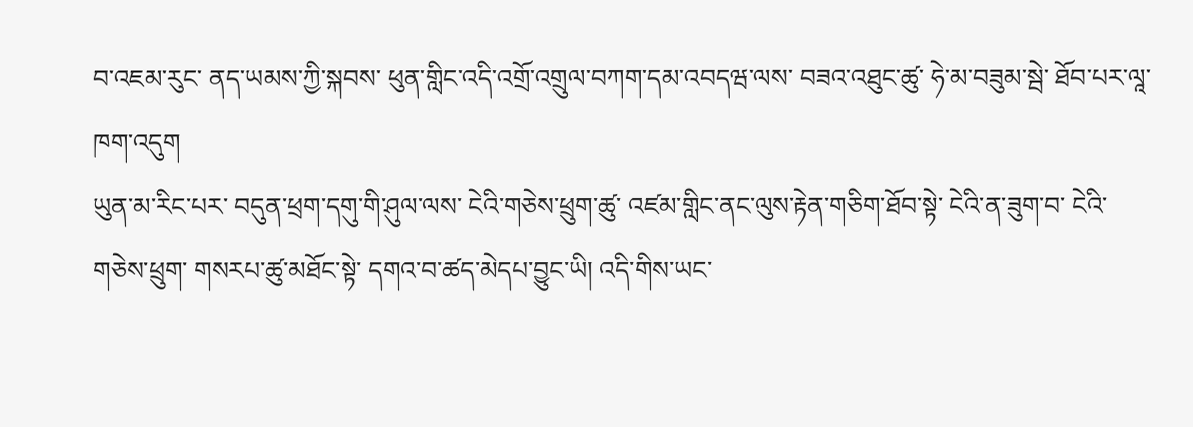བ་འཇམ་རུང་ ནད་ཡམས་ཀྱི་སྐབས་ ཕུན་གླིང་འདི་འགྲོ་འགྲུལ་བཀག་དམ་འབདཝ་ལས་ བཟའ་འཐུང་ཚུ་ ཧེ་མ་བཟུམ་སྦེ་ ཐོབ་པར་ལཱ་ཁག་འདུག
ཡུན་མ་རིང་པར་ བདུན་ཕྲག་དགུ་གི་ཤུལ་ལས་ ངེའི་གཅེས་ཕྲུག་ཚུ་ འཛམ་གླིང་ནང་ལུས་རྟེན་གཅིག་ཐོབ་སྟེ་ ངེའི་ན་ཟུག་བ་ ངེའི་གཅེས་ཕྲུག་ གསརཔ་ཚུ་མཐོང་སྟེ་ དགའ་བ་ཚད་མེདཔ་བྱུང་ཡི། འདི་གིས་ཡང་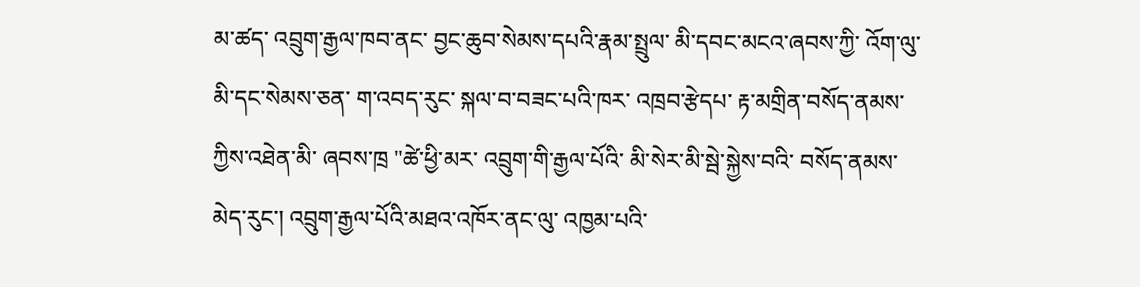མ་ཚད་ འབྲུག་རྒྱལ་ཁབ་ནང་ བྱང་ཆུབ་སེམས་དཔའི་རྣམ་སྤྲུལ་ མི་དབང་མངའ་ཞབས་ཀྱི་ འོག་ལུ་མི་དང་སེམས་ཅན་ ག་འབད་རུང་ སྐལ་བ་བཟང་པའི་ཁར་ འཁྲབ་རྩེདཔ་ རྟ་མགྲིན་བསོད་ནམས་ཀྱིས་འཐེན་མི་ ཞབས་ཁྲ "ཚེ་ཕྱི་མར་ འབྲུག་གི་རྒྱལ་པོའི་ མི་སེར་མི་སྦེ་སྐྱེས་བའི་ བསོད་ནམས་མེད་རུང་། འབྲུག་རྒྱལ་པོའི་མཐའ་འཁོར་ནང་ལུ་ འཁྱམ་པའི་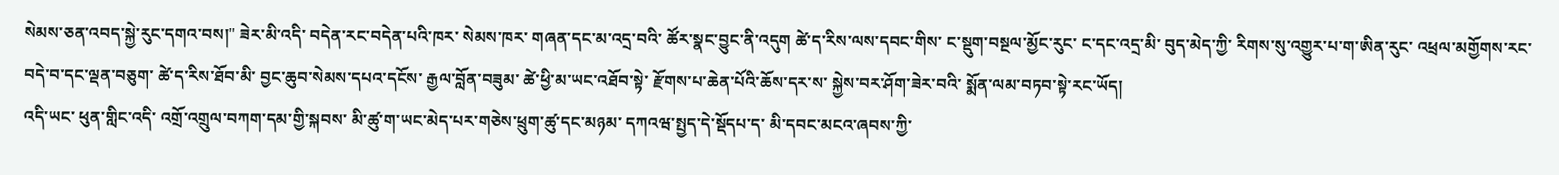སེམས་ཅན་འབད་སྐྱེ་རུང་དགའ་བས།" ཟེར་མི་འདི་ བདེན་རང་བདེན་པའི་ཁར་ སེམས་ཁར་ གཞན་དང་མ་འདྲ་བའི་ ཚོར་སྣང་བྱུང་ནི་འདུག ཚེ་ད་རིས་ལས་དབང་གིས་ ང་སྡུག་བསྔལ་མྱོང་རུང་ ང་དང་འདྲ་མི་ བུད་མེད་ཀྱི་ རིགས་སུ་འགྱུར་པ་ག་ཨིན་རུང་ འཕྲལ་མགྱོགས་རང་ བདེ་བ་དང་ལྡན་བཅུག་ ཚེ་ད་རིས་ཐོབ་མི་ བྱང་ཆུབ་སེམས་དཔའ་དངོས་ རྒྱལ་བློན་བཟུམ་ ཚེ་ཕྱི་མ་ཡང་འཐོབ་སྟེ་ རྫོགས་པ་ཆེན་པོའི་ཆོས་དར་ས་ སྐྱེས་བར་ཤོག་ཟེར་བའི་ སྨོན་ལམ་བཏབ་སྟེ་རང་ཡོད།
འདི་ཡང་ ཕུན་གླིང་འདི་ འགྲོ་འགྲུལ་བཀག་དམ་གྱི་སྐབས་ མི་ཚུ་ག་ཡང་མེད་པར་གཅེས་ཕྲུག་ཚུ་དང་མཉམ་ དཀའཝ་སྤྱད་དེ་སྡོདཔ་ད་ མི་དབང་མངའ་ཞབས་ཀྱི་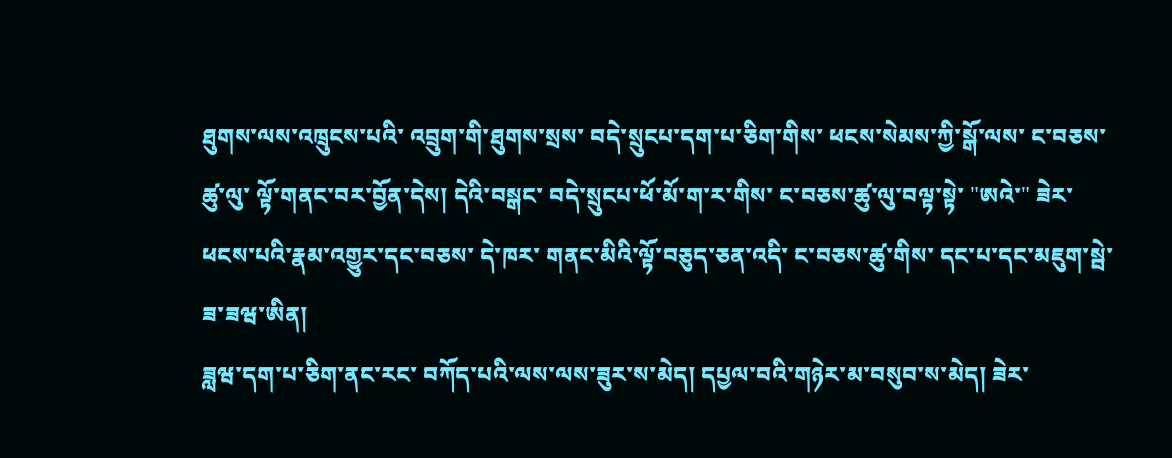ཐུགས་ལས་འཁྲུངས་པའི་ འབྲུག་གི་ཐུགས་སྲས་ བདེ་སྲུངཔ་དག་པ་ཅིག་གིས་ ཕངས་སེམས་ཀྱི་སྒོ་ལས་ ང་བཅས་ཚུ་ལུ་ ལྟོ་གནང་བར་བྱོན་དེས། དེའི་བསྒང་ བདེ་སྲུངཔ་ཕོ་མོ་ག་ར་གིས་ ང་བཅས་ཚུ་ལུ་བལྟ་སྟེ་ "ཨའེ་" ཟེར་ ཕངས་པའི་རྣམ་འགྱུར་དང་བཅས་ དེ་ཁར་ གནང་མིའི་ལྟོ་བཅུད་ཅན་འདི་ ང་བཅས་ཚུ་གིས་ དང་པ་དང་མཇུག་སྦེ་ ཟ་ཟཝ་ཨིན།
ཟླཝ་དག་པ་ཅིག་ནང་རང་ བཀོད་པའི་ལས་ལས་ཟུར་ས་མེད། དཔྱལ་བའི་གཉེར་མ་བསུབ་ས་མེད། ཟེར་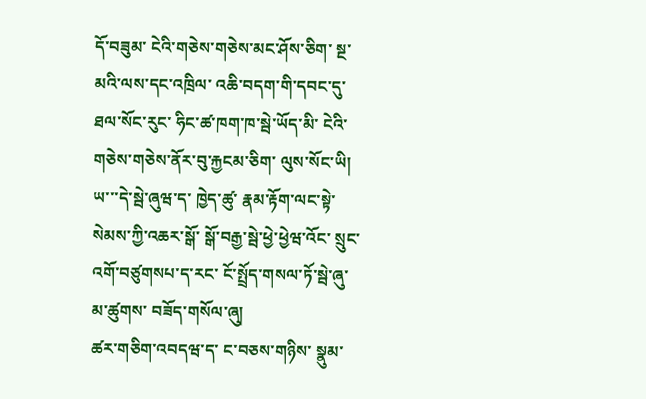དོ་བཟུམ་ ངེའི་གཅེས་གཅེས་མང་ཤོས་ཅིག་ སྔ་མའི་ལས་དང་འཁྲིལ་ འཆི་བདག་གི་དབང་དུ་ཐལ་སོང་རུང་ ཧིང་ཚ་ཁག་ཁ་སྦེ་ཡོད་མི་ ངེའི་གཅེས་གཅེས་ནོར་བུ་རྐྱངམ་ཅིག་ ལུས་སོང་ཡི། ཡ་་་དེ་སྦེ་ཞུཝ་ད་ ཁྱེད་ཚུ་ རྣམ་རྟོག་ལང་སྟེ་ སེམས་ཀྱི་འཆར་སྒོ་ སྒོ་བརྒྱ་སྦེ་ཕྱེ་ཕྱེཝ་འོང་ སྲུང་འགོ་བཙུགསཔ་ད་རང་ ངོ་སྤྲོད་གསལ་ཏོ་སྦེ་ཞུ་མ་ཚུགས་ བཟོད་གསོལ་ཞུ།
ཚར་གཅིག་འབདཝ་ད་ ང་བཅས་གཉིས་ སྣུམ་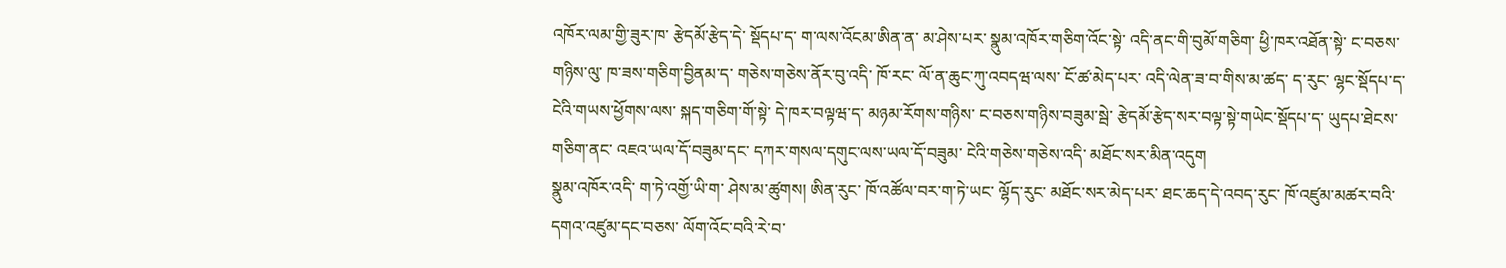འཁོར་ལམ་གྱི་ཟུར་ཁ་ རྩེདམོ་རྩེད་དེ་ སྡོདཔ་ད་ ག་ལས་འོངམ་ཨིན་ན་ མ་ཤེས་པར་ སྣུམ་འཁོར་གཅིག་འོང་སྟེ་ འདི་ནང་གི་བུམོ་གཅིག་ ཕྱི་ཁར་འཐོན་སྟེ་ ང་བཅས་གཉིས་ལུ་ ཁ་ཟས་གཅིག་བྱིནམ་ད་ གཅེས་གཅེས་ནོར་བུ་འདི་ ཁོ་རང་ ལོ་ན་ཆུང་ཀུ་འབདཝ་ལས་ ངོ་ཚ་མེད་པར་ འདི་ལེན་ཟ་བ་གིས་མ་ཚད་ ད་རུང་ ལྷང་སྡོདཔ་ད་ ངེའི་གཡས་ཕྱོགས་ལས་ སྐད་གཅིག་གོ་སྟེ་ དེ་ཁར་བལྟཝ་ད་ མཉམ་རོགས་གཉིས་ ང་བཅས་གཉིས་བཟུམ་སྦེ་ རྩེདམོ་རྩེད་སར་བལྟ་སྟེ་གཡེང་སྡོདཔ་ད་ ཡུདཔ་ཐེངས་གཅིག་ནང་ འཇའ་ཡལ་དོ་བཟུམ་དང་ དཀར་གསལ་དགུང་ལས་ཡལ་དོ་བཟུམ་ ངེའི་གཅེས་གཅེས་འདི་ མཐོང་སར་མིན་འདུག
སྣུམ་འཁོར་འདི་ ག་ཏེ་འགྱོ་ཡི་ག་ ཤེས་མ་ཚུགས། ཨིན་རུང་ ཁོ་འཚོལ་བར་ག་ཏེ་ཡང་ ལྷོད་རུང་ མཐོང་སར་མེད་པར་ ཐང་ཆད་དེ་འབད་རུང་ ཁོ་འཛུམ་མཚར་བའི་ དགའ་འཛུམ་དང་བཅས་ ལོག་འོང་བའི་རེ་བ་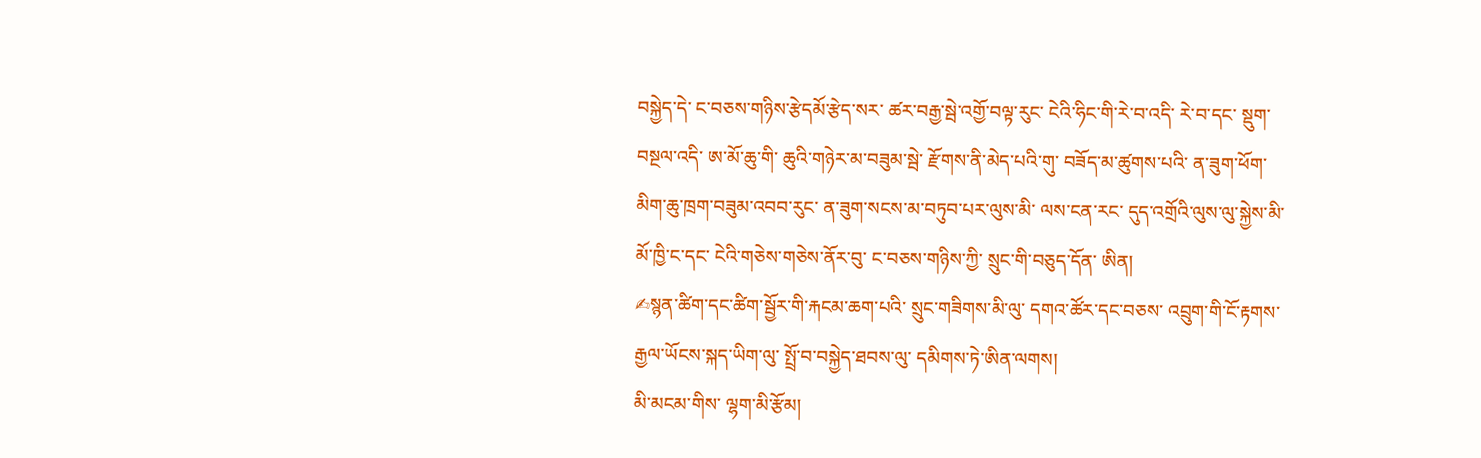བསྐྱེད་དེ་ ང་བཅས་གཉིས་རྩེདམོ་རྩེད་སར་ ཚར་བརྒྱ་སྦེ་འགྱོ་བལྟ་རུང་ ངེའི་ཧིང་གི་རེ་བ་འདི་ རེ་བ་དང་ སྡུག་བསྔལ་འདི་ ཨ་མོ་ཆུ་གི་ ཆུའི་གཉེར་མ་བཟུམ་སྦེ་ རྫོགས་ནི་མེད་པའི་གུ་ བཟོད་མ་ཚུགས་པའི་ ན་ཟུག་ཕོག་ མིག་ཆུ་ཁྲག་བཟུམ་འབབ་རུང་ ན་ཟུག་སངས་མ་བཏུབ་པར་ལུས་མི་ ལས་ངན་རང་ དུད་འགྲོའི་ལུས་ལུ་སྐྱེས་མི་ མོ་ཁྱི་ང་དང་ ངེའི་གཅེས་གཅེས་ནོར་བུ་ ང་བཅས་གཉིས་ཀྱི་ སྲུང་གི་བཅུད་དོན་ ཨིན།
✍སྙན་ཚིག་དང་ཚིག་སྦྱོར་གི་རྐངམ་ཆག་པའི་ སྲུང་གཟིགས་མི་ལུ་ དགའ་ཚོར་དང་བཅས་ འབྲུག་གི་ངོ་རྟགས་ རྒྱལ་ཡོངས་སྐད་ཡིག་ལུ་ སྤྲོ་བ་བསྐྱེད་ཐབས་ལུ་ དམིགས་ཏེ་ཨིན་ལགས།
མི་མངམ་གིས་ ལྷག་མི་རྩོམ།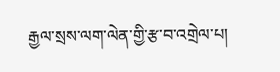རྒྱལ་སྲས་ལག་ལེན་གྱི་རྩ་བ་འགྲེལ་པ།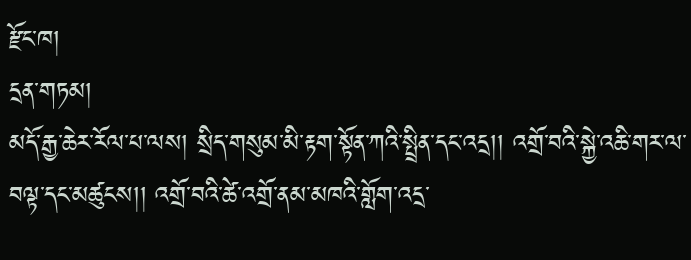རྫོང་ཁ།
དྲན་གཏམ།
མདོ་རྒྱ་ཆེར་རོལ་པ་ལས། སྲིད་གསུམ་མི་རྟག་སྟོན་ཀའི་སྤྲིན་དང་འདྲ།། འགྲོ་བའི་སྐྱེ་འཆི་གར་ལ་བལྟ་དང་མཚུངས།། འགྲོ་བའི་ཚེ་འགྲོ་ནམ་མཁའི་གློག་འདྲ་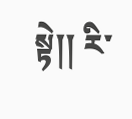སྟེ།། རི་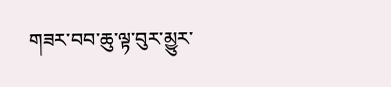གཟར་བབ་ཆུ་ལྟ་བུར་མྱུར་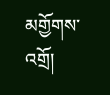མགྱོགས་འགྲོ།